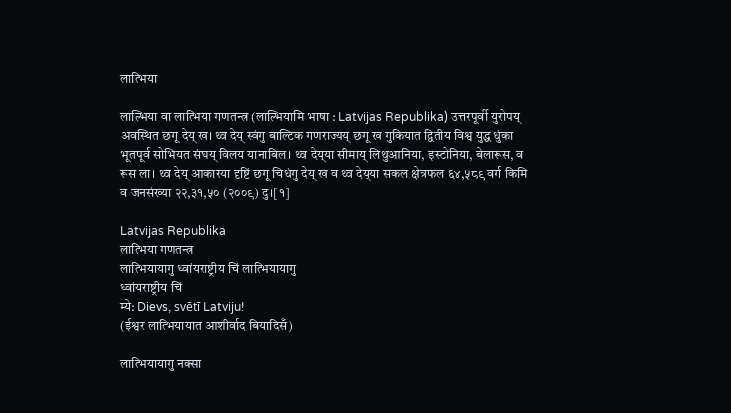लात्भिया

लाल्भिया वा लात्भिया गणतन्त्र (लाल्भियामि भाषा : Latvijas Republika) उत्तरपूर्वी युरोपय् अवस्थित छगू देय्‌ ख। थ्व देय्‌ स्वंगु बाल्टिक गणराज्यय् छगू ख गुकियात द्वितीय विश्व युद्ध धुंका भूतपूर्व सोभियत संघय् विलय यानाबिल। थ्व देय्‌या सीमाय् लिथुआनिया, इस्टोनिया, बेलारूस, व रूस ला। थ्व देय्‌ आकारया दृष्टिं छगू चिधंगु देय्‌ ख व थ्व देय्‌या सकल क्षेत्रफल ६४,५८९ वर्ग किमि व जनसंख्या २२,३१,५० (२००९) दु।[१]

Latvijas Republika
लात्भिया गणतन्त्र
लात्भियायागु ध्वांयराष्ट्रीय चिं लात्भियायागु
ध्वांयराष्ट्रीय चिं
म्ये: Dievs, svētī Latviju!
(ईश्वर लात्भियायात आशीर्वाद बियादिसँ)

लात्भियायागु नक्सा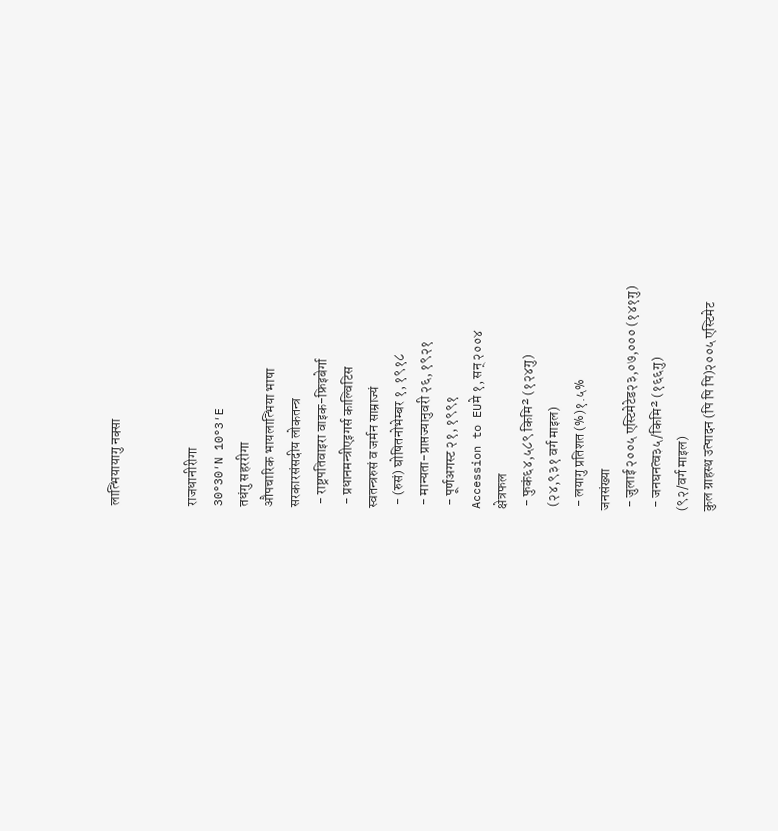लात्भियायागु नक्सा


राजधानीरीगा
30°30′N 10°3′E
तधंगु सहररीगा
औपचारिक भायलात्भिया भाषा
सरकारसंसदीय लोकतन्त्र
 - राष्ट्रपतिवाइरा वाइक-फ्रिइबेर्गा
 - प्रधानमन्त्रीएइगर्स काल्विटिस
स्वतन्त्ररुसं व जर्मन साम्राज्यं
 - (रुसं) घोषितनोभेम्बर १, १९१८
 - मान्यता-प्राप्तज्यानुवरी २६, १९२१
 - पूर्णअगस्ट २१, १९९१
Accession to EUमे १, सन् २००४
क्षेत्रफल
 - फुकं६४,५८९ किमि² (१२४गु)
 (२४,९३१ वर्ग माइल)
 - लयागु प्रतिशत (%)१.५%
जनसंख्या
 - जुलाई २००५ एस्टिमेटेड२३,०७,००० (१४१गु)
 - जनघनत्व३५/किमि² (१६६गु)
(९२/वर्ग माइल)
कुल ग्राहस्थ उत्पादन (पि पि पि)२००५ एस्टिमेट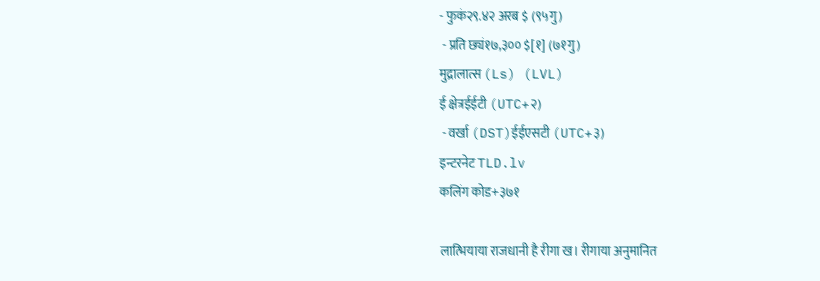- फुकं२९.४२ अरब $ (९५गु)
 - प्रति छ्यं१७,३०० $[१] (७१गु)
मुद्रालात्स (Ls) (LVL)
ई क्षेत्रईईटी (UTC+२)
 - वर्खा (DST)ईईएसटी (UTC+३)
इन्टरनेट TLD.lv
कलिंग कोड+३७१

लात्भियाया राजधानी है रीगा ख। रीगाया अनुमानित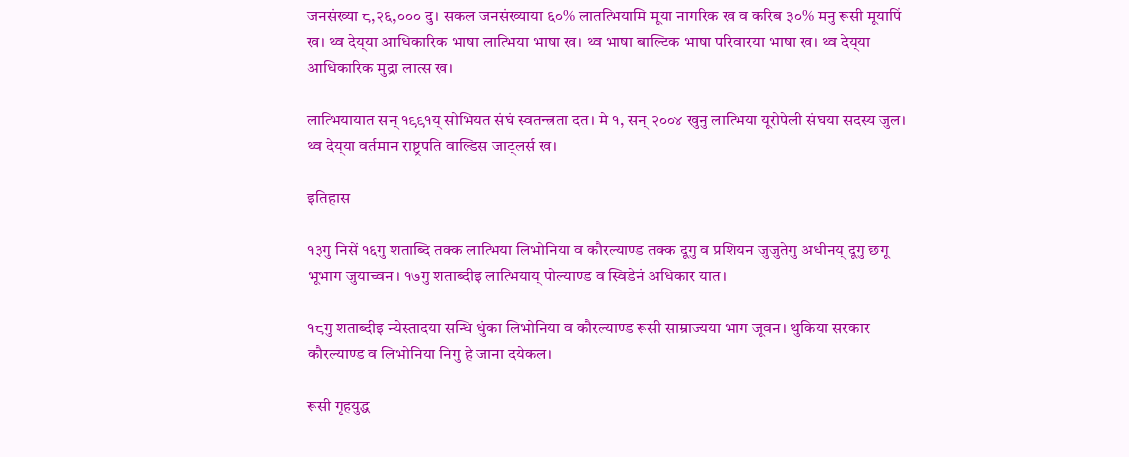जनसंख्या ८,२६,००० दु। सकल जनसंख्याया ६०% लातत्भियामि मूया नागरिक ख व करिब ३०% मनु रूसी मूयापिं ख। थ्व देय्‌या आधिकारिक भाषा लात्भिया भाषा ख। थ्व भाषा बाल्टिक भाषा परिवारया भाषा ख। थ्व देय्‌या आधिकारिक मुद्रा लात्स ख।

लात्भियायात सन् १९९१य् सोभियत संघं स्वतन्त्रता दत। मे १, सन् २००४ खुनु लात्भिया यूरोपेली संघया सदस्य जुल। थ्व देय्‌या वर्तमान राष्ट्रपति वाल्डिस जाट्लर्स ख।

इतिहास

१३गु निसें १६गु शताब्दि तक्क लात्भिया लिभोनिया व कौरल्याण्ड तक्क दूगु व प्रशियन जुजुतेगु अधीनय् दूगु छगू भूभाग जुयाच्वन। १७गु शताब्दीइ लात्भियाय् पोल्याण्ड व स्विडेनं अधिकार यात।

१८गु शताब्दीइ न्येस्तादया सन्धि धुंका लिभोनिया व कौरल्याण्ड रूसी साम्राज्यया भाग जूवन। थुकिया सरकार कौरल्याण्ड व लिभोनिया निगु हे जाना दयेकल।

रूसी गृहयुद्ध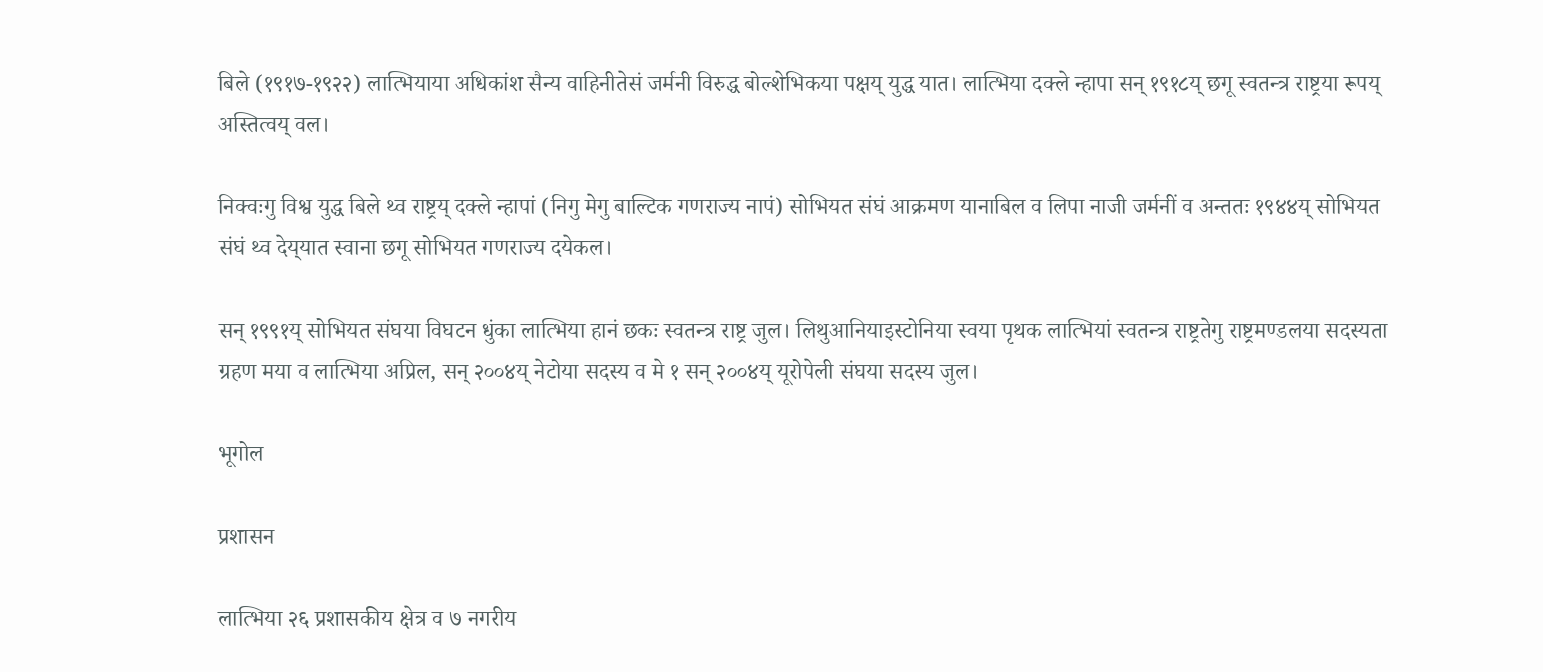बिले (१९१७-१९२२) लात्भियाया अधिकांश सैन्य वाहिनीतेसं जर्मनी विरुद्ध बोल्शेभिकया पक्षय् युद्ध यात। लात्भिया दक्ले न्हापा सन् १९१८य् छगू स्वतन्त्र राष्ट्रया रूपय् अस्तित्वय् वल।

निक्वःगु विश्व युद्ध बिले थ्व राष्ट्रय् दक्ले न्हापां (निगु मेगु बाल्टिक गणराज्य नापं) सोभियत संघं आक्रमण यानाबिल व लिपा नाजी जर्मनीं व अन्ततः १९४४य् सोभियत संघं थ्व देय्‌यात स्वाना छगू सोभियत गणराज्य दयेकल।

सन् १९९१य् सोभियत संघया विघटन धुंका लात्भिया हानं छकः स्वतन्त्र राष्ट्र जुल। लिथुआनियाइस्टोनिया स्वया पृथक लात्भियां स्वतन्त्र राष्ट्रतेगु राष्ट्रमण्डलया सदस्यता ग्रहण मया व लात्भिया अप्रिल, सन् २००४य् नेटोया सदस्य व मे १ सन् २००४य् यूरोपेली संघया सदस्य जुल।

भूगोल

प्रशासन

लात्भिया २६ प्रशासकीय क्षेत्र व ७ नगरीय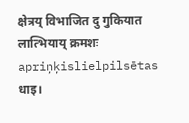क्षेत्रय् विभाजित दु गुकियात लात्भियाय् क्रमशः apriņķislielpilsētas धाइ।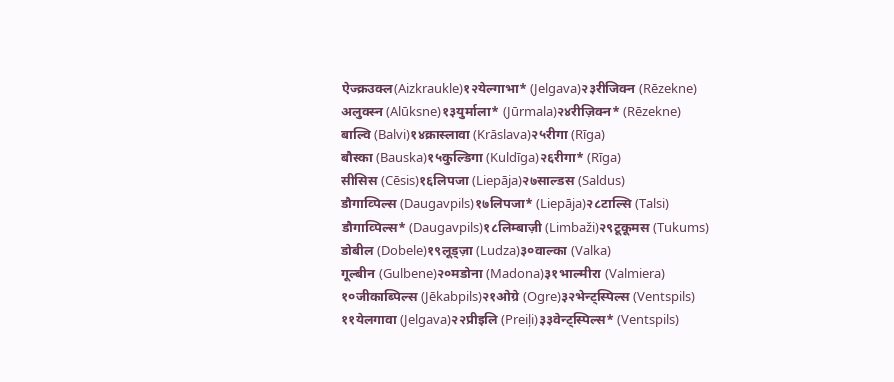ऐज्क्रउक्ल(Aizkraukle)१२येल्गाभा* (Jelgava)२३रीजिक्न (Rēzekne)
अलुक्स्न (Alūksne)१३युर्माला* (Jūrmala)२४रीज़िक्न* (Rēzekne)
बाल्वि (Balvi)१४क्रास्लावा (Krāslava)२५रीगा (Rīga)
बौस्का (Bauska)१५कुल्डिगा (Kuldīga)२६रीगा* (Rīga)
सीसिस (Cēsis)१६लिपजा (Liepāja)२७साल्डस (Saldus)
डौगाव्पिल्स (Daugavpils)१७लिपजा* (Liepāja)२८टाल्सि (Talsi)
डौगाव्पिल्स* (Daugavpils)१८लिम्बाज़ी (Limbaži)२९टूकूमस (Tukums)
डोबील (Dobele)१९लूड्ज़ा (Ludza)३०वाल्का (Valka)
गूल्बीन (Gulbene)२०मडोना (Madona)३१भाल्मीरा (Valmiera)
१०जीकाब्पिल्स (Jēkabpils)२१ओग्रे (Ogre)३२भेन्ट्स्पिल्स (Ventspils)
११येलगावा (Jelgava)२२प्रीइलि (Preiļi)३३वेन्ट्स्पिल्स* (Ventspils)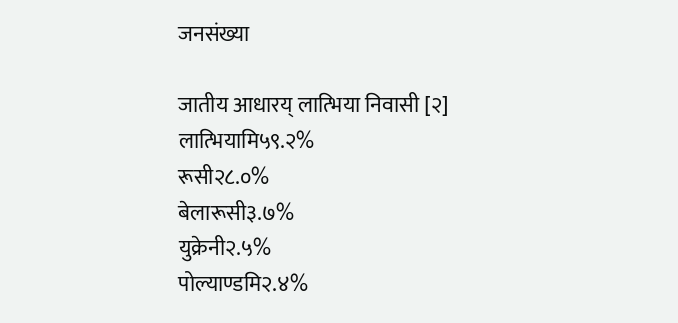जनसंख्या

जातीय आधारय् लात्भिया निवासी [२]
लात्भियामि५९.२%
रूसी२८.०%
बेलारूसी३.७%
युक्रेनी२.५%
पोल्याण्डमि२.४%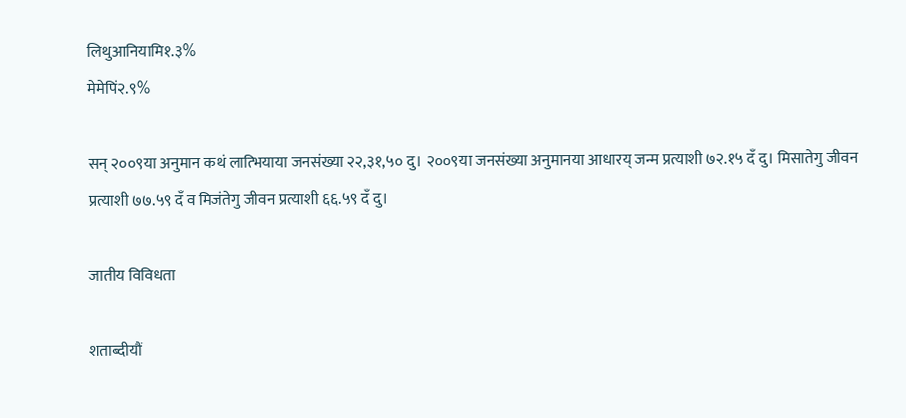लिथुआनियामि१.३%
मेमेपिं२.९%

सन् २००९या अनुमान कथं लात्भियाया जनसंख्या २२,३१,५० दु। २००९या जनसंख्या अनुमानया आधारय् जन्म प्रत्याशी ७२.१५ दँ दु। मिसातेगु जीवन प्रत्याशी ७७.५९ दँ व मिजंतेगु जीवन प्रत्याशी ६६.५९ दँ दु।

जातीय विविधता

शताब्दीयौं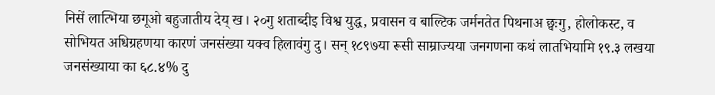निसें लात्भिया छगूओ बहुजातीय देय्‌ ख। २०गु शताब्दीइ विश्व युद्ध, प्रवासन व बाल्टिक जर्मनतेत पिथनाअ छ्वःगु, होलोकस्ट, व सोभियत अधिग्रहणया कारणं जनसंख्या यक्व हिलावंगु दु। सन् १८९७या रूसी साम्राज्यया जनगणना कथं लातभियामि १९.३ लखया जनसंख्याया का ६८.४% दु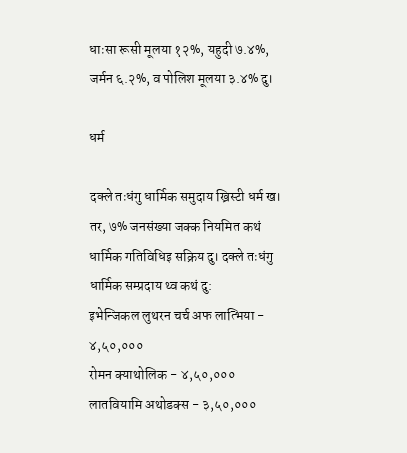धाःसा रूसी मूलया १२%, यहुदी ७.४%, जर्मन ६.२%, व पोलिश मूलया ३.४% दु।

धर्म

दक्ले तःधंगु धार्मिक समुदाय ख्रिस्टी धर्म ख। तर, ७% जनसंख्या जक्क नियमित कथं धार्मिक गतिविधिइ सक्रिय दु। दक्ले तःधंगु धार्मिक सम्प्रदाय थ्व कथं दु:
इभेन्जिकल लुथरन चर्च अफ लात्भिया - ४,५०,०००
रोमन क्याथोलिक - ४,५०,०००
लातवियामि अथोडक्स - ३,५०,०००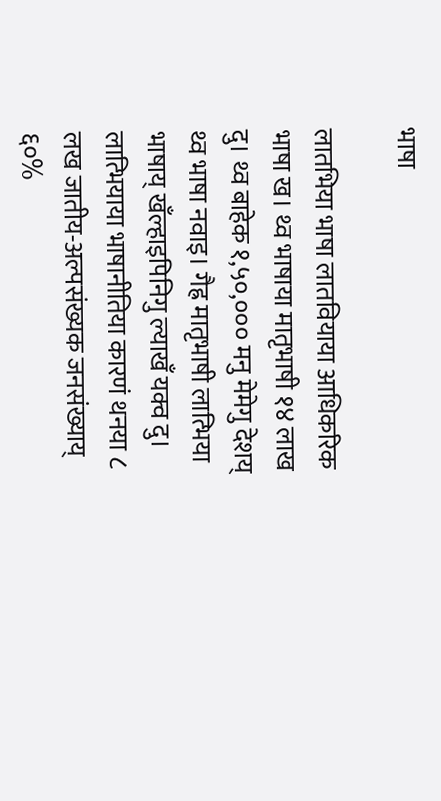भाषा

लातभिया भाषा लातवियाया आधिकरिक भाषा ख। थ्व भाषाया मातृभाषी १४ लाख दु। थ्व बाहेक १,५०,००० मनु मेमेगु देशय् थ्व भाषा नवाइ। गैह्र मातृभाषी लात्भिया भाषाय् खँल्हाइपिनिगु ल्याखँ यक्व दु। लात्भियाया भाषानीतिया कारणं थनया ८ लख जातीय-अल्पसंख्यक जनसंख्याय् ६०%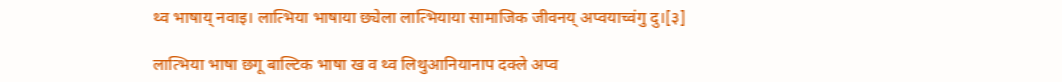थ्व भाषाय् नवाइ। लात्भिया भाषाया छ्येला लात्भियाया सामाजिक जीवनय् अप्वयाच्वंगु दु।[३]

लात्भिया भाषा छगू बाल्टिक भाषा ख व थ्व लिथुआनियानाप दक्ले अप्व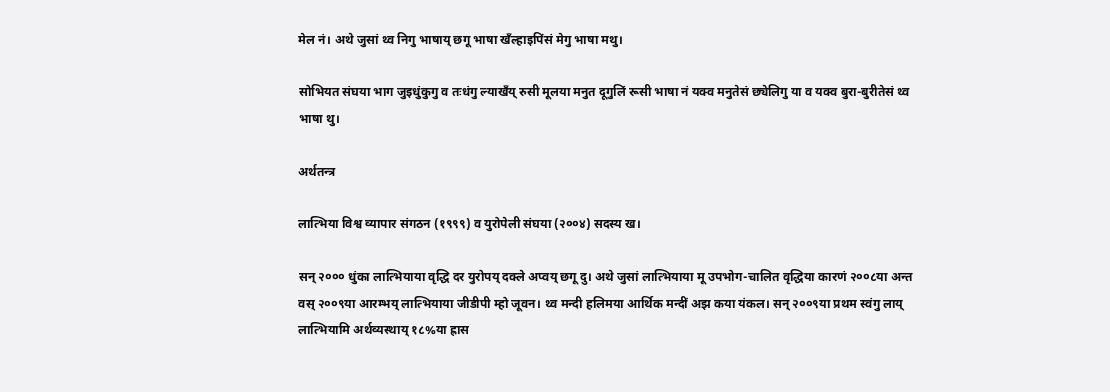मेल नं। अथे जुसां थ्व निगु भाषाय् छगू भाषा खँल्हाइपिंसं मेगु भाषा मथु।

सोभियत संघया भाग जुइधुंकुगु व तःधंगु ल्याखँय् रुसी मूलया मनुत दूगुलिं रूसी भाषा नं यक्व मनुतेसं छ्येलिगु या व यक्व बुरा-बुरीतेसं थ्व भाषा थु।

अर्थतन्त्र

लात्भिया विश्व व्यापार संगठन (१९९९) व युरोपेली संघया (२००४) सदस्य ख।

सन् २००० धुंका लात्भियाया वृद्धि दर युरोपय् दक्ले अप्वय् छगू दु। अथे जुसां लात्भियाया मू उपभोग-चालित वृद्धिया कारणं २००८या अन्त वस् २००९या आरम्भय् लात्भियाया जीडीपी म्हो जूवन। थ्व मन्दी हलिमया आर्थिक मन्दीं अझ कया यंकल। सन् २००९या प्रथम स्वंगु लाय् लात्भियामि अर्थव्यस्थाय् १८%या ह्रास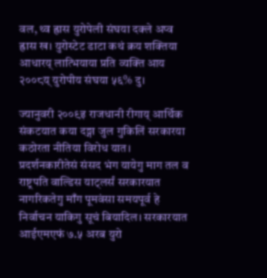वल, थ्व ह्रास युरोपेली संघया दक्ले अप्व ह्रास ख। युरोस्टेट डाटा कथं क्रय शक्तिया आधारय् लात्भियाया प्रति व्यक्ति आय २००८य् युरोपीय संघया ५६% दु।

ज्यानुवरी २००९इ राजधानी रीगाय् आर्थिक संकटयात कया दङ्गा जुल गुकिलिं सरकारया कठोरता नीतिया विरोध यात। प्रदर्शनकारीतेसं संसद भंग यायेगु माग तल व राष्ट्रपति वाल्डिस याट्लर्सं सरकारयात नागरिकतेगु माँग पूमवंसा समयपूर्व हे निर्वाचन याकिगु सूचं बियादिल। सरकारयात आईएमएफं ७.५ अरब युरो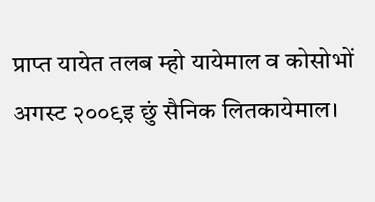प्राप्त यायेत तलब म्हो यायेमाल व कोसोभों अगस्ट २००९इ छुं सैनिक लितकायेमाल।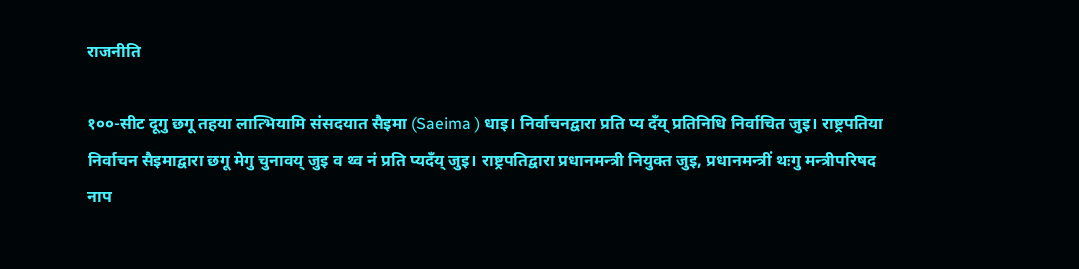राजनीति

१००-सीट दूगु छगू तहया लात्भियामि संसदयात सैइमा (Saeima ) धाइ। निर्वाचनद्वारा प्रति प्य दँय् प्रतिनिधि निर्वाचित जुइ। राष्ट्रपतिया निर्वाचन सैइमाद्वारा छगू मेगु चुनावय् जुइ व थ्व नं प्रति प्यदँय् जुइ। राष्ट्रपतिद्वारा प्रधानमन्त्री नियुक्त जुइ, प्रधानमन्त्रीं थःगु मन्त्रीपरिषद नाप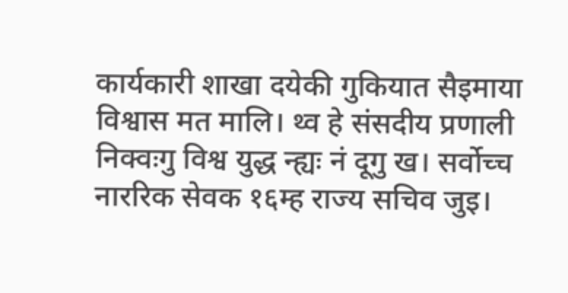कार्यकारी शाखा दयेकी गुकियात सैइमाया विश्वास मत मालि। थ्व हे संसदीय प्रणाली निक्वःगु विश्व युद्ध न्ह्यः नं दूगु ख। सर्वोच्च नाररिक सेवक १६म्ह राज्य सचिव जुइ।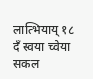लात्भियाय् १८ दँ स्वया च्वेया सकल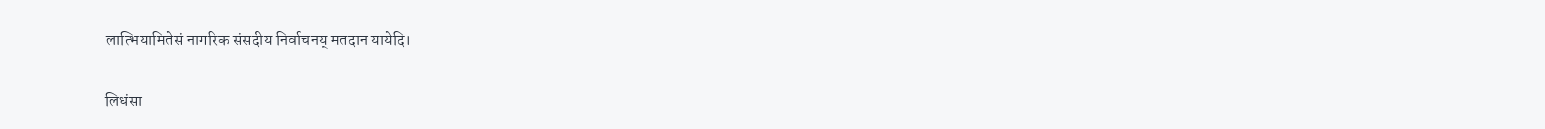लात्भियामितेसं नागरिक संसदीय निर्वाचनय् मतदान यायेदि।

लिधंसा